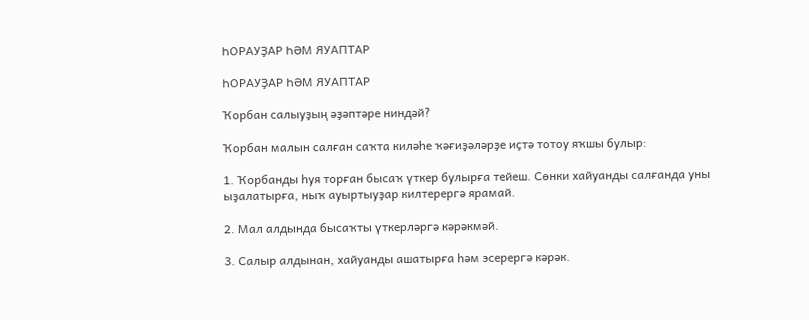ҺОРАУҘАР ҺӘМ ЯУАПТАР

ҺОРАУҘАР ҺӘМ ЯУАПТАР

Ҡорбан салыуҙың әҙәптәре ниндәй?

Ҡорбан малын салған саҡта киләһе ҡәғиҙәләрҙе иҫтә тотоу яҡшы булыр:

1. Ҡорбанды һуя торған бысаҡ үткер булырға тейеш. Сөнки хайуанды салғанда уны ыҙалатырға, ныҡ ауыртыуҙар килтерергә ярамай.

2. Мал алдында бысаҡты үткерләргә кәрәкмәй.

3. Салыр алдынан, хайуанды ашатырға һәм эсерергә кәрәк.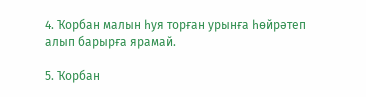4. Ҡорбан малын һуя торған урынға һөйрәтеп алып барырға ярамай.

5. Ҡорбан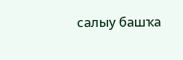салыу башҡа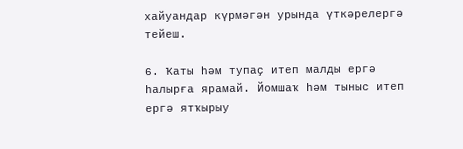хайуандар күрмәгән урында үткәрелергә тейеш.

6. Ҡаты һәм тупаҫ итеп малды ергә һалырға ярамай. Йомшаҡ һәм тыныс итеп ергә ятҡырыу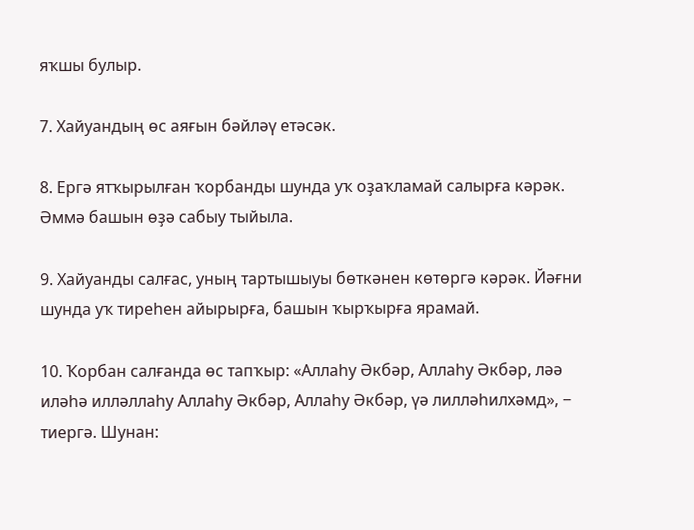яҡшы булыр.

7. Хайуандың өс аяғын бәйләү етәсәк.

8. Ергә ятҡырылған ҡорбанды шунда уҡ оҙаҡламай салырға кәрәк. Әммә башын өҙә сабыу тыйыла.

9. Хайуанды салғас, уның тартышыуы бөткәнен көтөргә кәрәк. Йәғни шунда уҡ тиреһен айырырға, башын ҡырҡырға ярамай.

10. Ҡорбан салғанда өс тапҡыр: «Аллаһу Әкбәр, Аллаһу Әкбәр, ләә иләһә илләллаһу Аллаһу Әкбәр, Аллаһу Әкбәр, үә лилләһилхәмд», − тиергә. Шунан: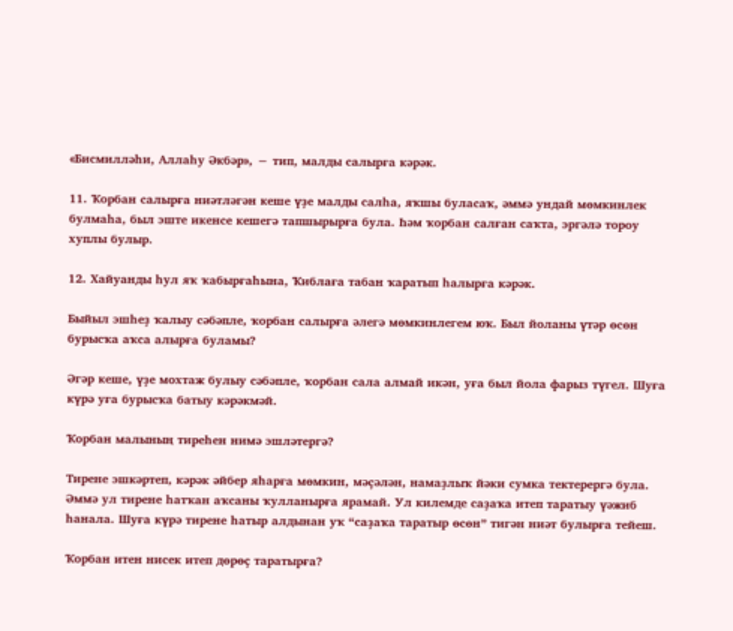«Бисмилләһи, Аллаһу Әкбәр», − тип, малды салырға кәрәк.

11. Ҡорбан салырға ниәтләгән кеше үҙе малды салһа, яҡшы буласаҡ, әммә ундай мөмкинлек булмаһа, был эште икенсе кешегә тапшырырға була. Һәм ҡорбан салған саҡта, эргәлә тороу хуплы булыр.

12. Хайуанды һул яҡ ҡабырғаһына, Ҡиблаға табан ҡаратып һалырға кәрәк.

Быйыл эшһеҙ ҡалыу сәбәпле, ҡорбан салырға әлегә мөмкинлегем юҡ. Был йоланы үтәр өсөн бурысҡа аҡса алырға буламы?

Әгәр кеше, үҙе мохтаж булыу сәбәпле, ҡорбан сала алмай икән, уға был йола фарыз түгел. Шуға күрә уға бурысҡа батыу кәрәкмәй.

Ҡорбан малының тиреһен нимә эшләтергә?

Тирене эшкәртеп, кәрәк әйбер яһарға мөмкин, мәҫәлән, намаҙлыҡ йәки сумка тектерергә була. Әммә ул тирене һатҡан аҡсаны ҡулланырға ярамай. Ул килемде саҙаҡа итеп таратыу үәжиб һанала. Шуға күрә тирене һатыр алдынан уҡ “саҙаҡа таратыр өсөн” тигән ниәт булырға тейеш.

Ҡорбан итен нисек итеп дөрөҫ таратырға?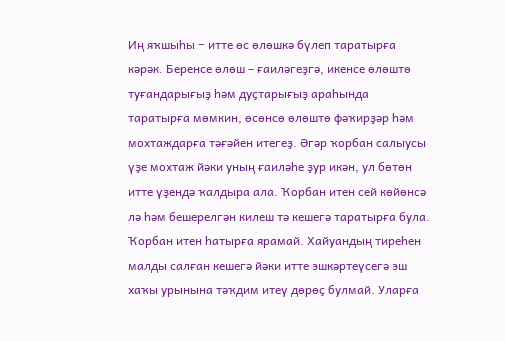Иң яҡшыһы − итте өс өлөшкә бүлеп таратырға кәрәк. Беренсе өлөш – ғаиләгеҙгә, икенсе өлөштө туғандарығыҙ һәм дуҫтарығыҙ араһында таратырға мөмкин, өсөнсө өлөштө фәҡирҙәр һәм мохтаждарға тәғәйен итегеҙ. Әгәр ҡорбан салыусы үҙе мохтаж йәки уның ғаиләһе ҙур икән, ул бөтөн итте үҙендә ҡалдыра ала. Ҡорбан итен сей көйөнсә лә һәм бешерелгән килеш тә кешегә таратырға була. Ҡорбан итен һатырға ярамай. Хайуандың тиреһен малды салған кешегә йәки итте эшкәртеүсегә эш хаҡы урынына тәҡдим итеү дөрөҫ булмай. Уларға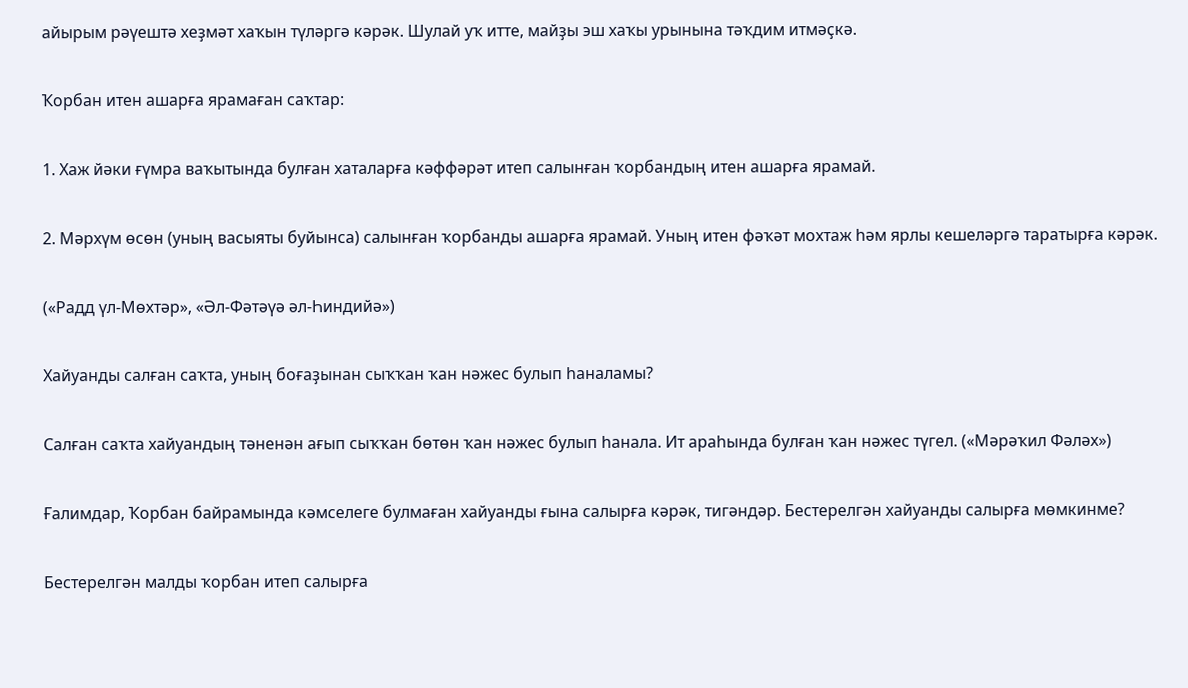айырым рәүештә хеҙмәт хаҡын түләргә кәрәк. Шулай уҡ итте, майҙы эш хаҡы урынына тәҡдим итмәҫкә.

Ҡорбан итен ашарға ярамаған саҡтар:

1. Хаж йәки ғүмра ваҡытында булған хаталарға кәффәрәт итеп салынған ҡорбандың итен ашарға ярамай.

2. Мәрхүм өсөн (уның васыяты буйынса) салынған ҡорбанды ашарға ярамай. Уның итен фәҡәт мохтаж һәм ярлы кешеләргә таратырға кәрәк.

(«Радд үл-Мөхтәр», «Әл-Фәтәүә әл-Һиндийә»)

Хайуанды салған саҡта, уның боғаҙынан сыҡҡан ҡан нәжес булып һаналамы?

Салған саҡта хайуандың тәненән ағып сыҡҡан бөтөн ҡан нәжес булып һанала. Ит араһында булған ҡан нәжес түгел. («Мәрәҡил Фәләх»)

Ғалимдар, Ҡорбан байрамында кәмселеге булмаған хайуанды ғына салырға кәрәк, тигәндәр. Бестерелгән хайуанды салырға мөмкинме?

Бестерелгән малды ҡорбан итеп салырға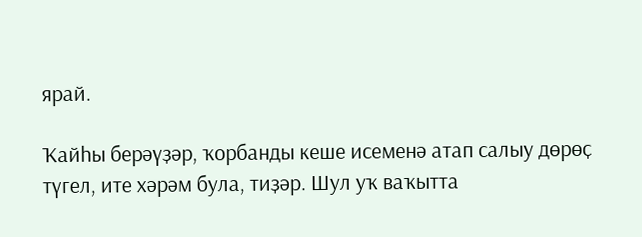ярай.

Ҡайһы берәүҙәр, ҡорбанды кеше исеменә атап салыу дөрөҫ түгел, ите хәрәм була, тиҙәр. Шул уҡ ваҡытта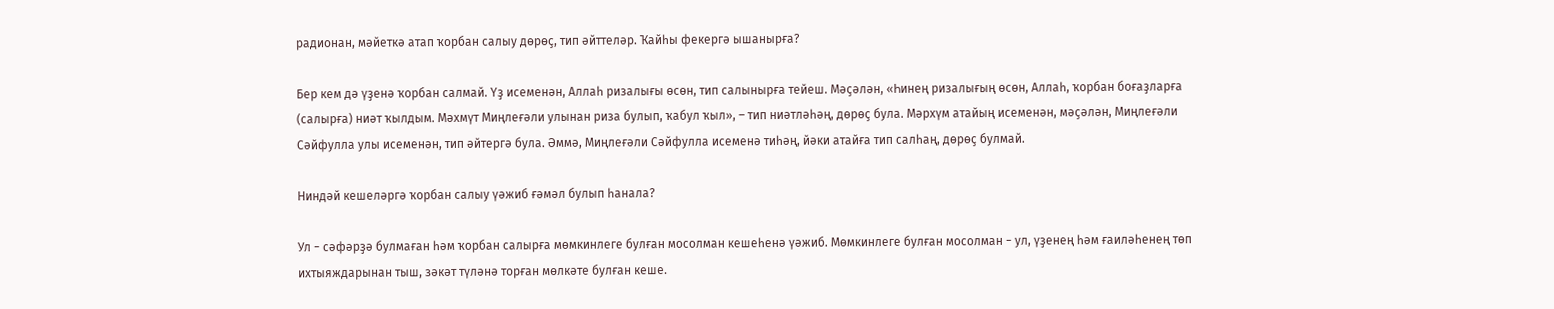радионан, мәйеткә атап ҡорбан салыу дөрөҫ, тип әйттеләр. Ҡайһы фекергә ышанырға?

Бер кем дә үҙенә ҡорбан салмай. Үҙ исеменән, Аллаһ ризалығы өсөн, тип салынырға тейеш. Мәҫәлән, «Һинең ризалығың өсөн, Аллаһ, ҡорбан боғаҙларға (салырға) ниәт ҡылдым. Мәхмүт Миңлеғәли улынан риза булып, ҡабул ҡыл», – тип ниәтләһәң, дөрөҫ була. Мәрхүм атайың исеменән, мәҫәлән, Миңлеғәли Сәйфулла улы исеменән, тип әйтергә була. Әммә, Миңлеғәли Сәйфулла исеменә тиһәң, йәки атайға тип салһаң, дөрөҫ булмай.

Ниндәй кешеләргә ҡорбан салыу үәжиб ғәмәл булып һанала?

Ул − сәфәрҙә булмаған һәм ҡорбан салырға мөмкинлеге булған мосолман кешеһенә үәжиб. Мөмкинлеге булған мосолман − ул, үҙенең һәм ғаиләһенең төп ихтыяждарынан тыш, зәкәт түләнә торған мөлкәте булған кеше.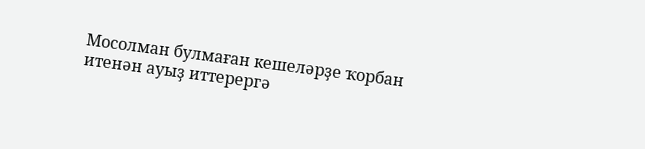Мосолман булмаған кешеләрҙе ҡорбан итенән ауыҙ иттерергә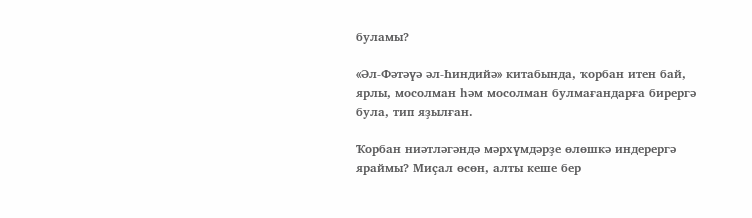буламы?

«Әл-Фәтәүә әл-Һиндийә» китабында, ҡорбан итен бай, ярлы, мосолман һәм мосолман булмағандарға бирергә була, тип яҙылған.

Ҡорбан ниәтләгәндә мәрхүмдәрҙе өлөшкә индерергә яраймы? Миҫал өсөн, алты кеше бер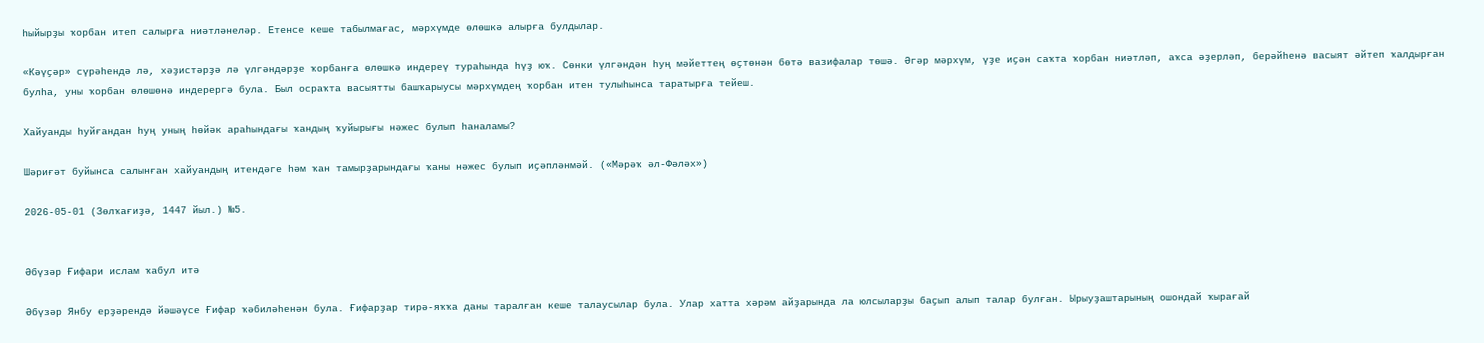һыйырҙы ҡорбан итеп салырға ниәтләнеләр. Етенсе кеше табылмағас, мәрхүмде өлөшкә алырға булдылар.

«Кәүҫәр» сүрәһендә лә, хәҙистәрҙә лә үлгәндәрҙе ҡорбанға өлөшкә индереү тураһында һүҙ юҡ. Сөнки үлгәндән һуң мәйеттең өҫтөнән бөтә вазифалар төшә. Әгәр мәрхүм, үҙе иҫән саҡта ҡорбан ниәтләп, аҡса әҙерләп, берәйһенә васыят әйтеп ҡалдырған булһа, уны ҡорбан өлөшөнә индерергә була. Был осраҡта васыятты башҡарыусы мәрхүмдең ҡорбан итен тулыһынса таратырға тейеш.

Хайуанды һуйғандан һуң уның һөйәк араһындағы ҡандың ҡуйырығы нәжес булып һаналамы?

Шәриғәт буйынса салынған хайуандың итендәге һәм ҡан тамырҙарындағы ҡаны нәжес булып иҫәпләнмәй. («Мәрәҡ әл-Фәләх»)

2026-05-01 (Зөлҡағиҙә, 1447 йыл.) №5.


Әбүзәр Ғифари ислам ҡабул итә

Әбүзәр Янбу ерҙәрендә йәшәүсе Ғифар ҡәбиләһенән була. Ғифарҙар тирә-яҡҡа даны таралған кеше талаусылар була. Улар хатта хәрәм айҙарында ла юлсыларҙы баҫып алып талар булған. Ырыуҙаштарының ошондай ҡырағай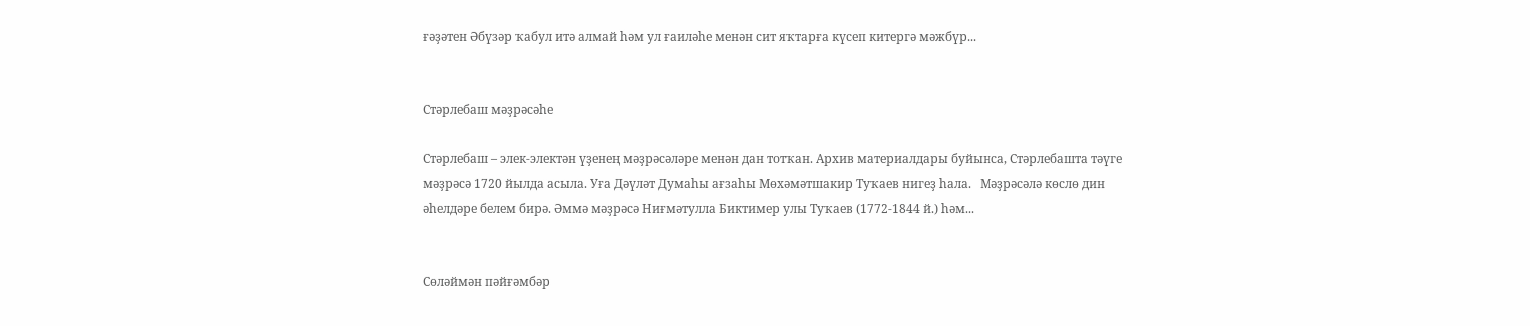ғәҙәтен Әбүзәр ҡабул итә алмай һәм ул ғаиләһе менән сит яҡтарға күсеп китергә мәжбүр...


Стәрлебаш мәҙрәсәһе

Стәрлебаш – элек-электән үҙенең мәҙрәсәләре менән дан тотҡан. Архив материалдары буйынса, Стәрлебашта тәүге мәҙрәсә 1720 йылда асыла. Уға Дәүләт Думаһы ағзаһы Мөхәмәтшакир Туҡаев нигеҙ һала.   Мәҙрәсәлә көслө дин әһелдәре белем бирә. Әммә мәҙрәсә Ниғмәтулла Биктимер улы Туҡаев (1772-1844 й.) һәм...


Сөләймән пәйғәмбәр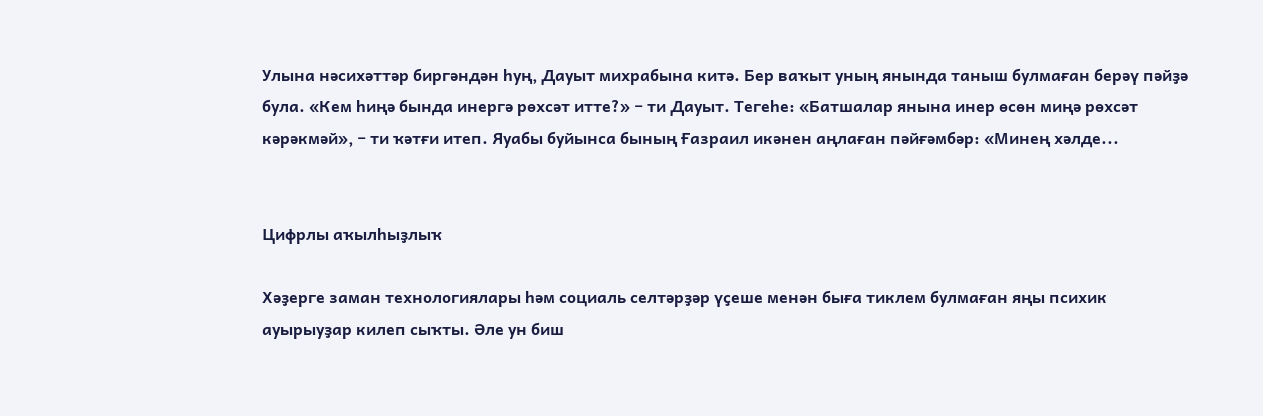Улына нәсихәттәр биргәндән һуң, Дауыт михрабына китә. Бер ваҡыт уның янында таныш булмаған берәү пәйҙә була. «Кем һиңә бында инергә рөхсәт итте?» − ти Дауыт. Тегеһе: «Батшалар янына инер өсөн миңә рөхсәт кәрәкмәй», − ти ҡәтғи итеп. Яуабы буйынса бының Ғазраил икәнен аңлаған пәйғәмбәр: «Минең хәлде...


Цифрлы аҡылһыҙлыҡ

Хәҙерге заман технологиялары һәм социаль селтәрҙәр үҫеше менән быға тиклем булмаған яңы психик ауырыуҙар килеп сыҡты. Әле ун биш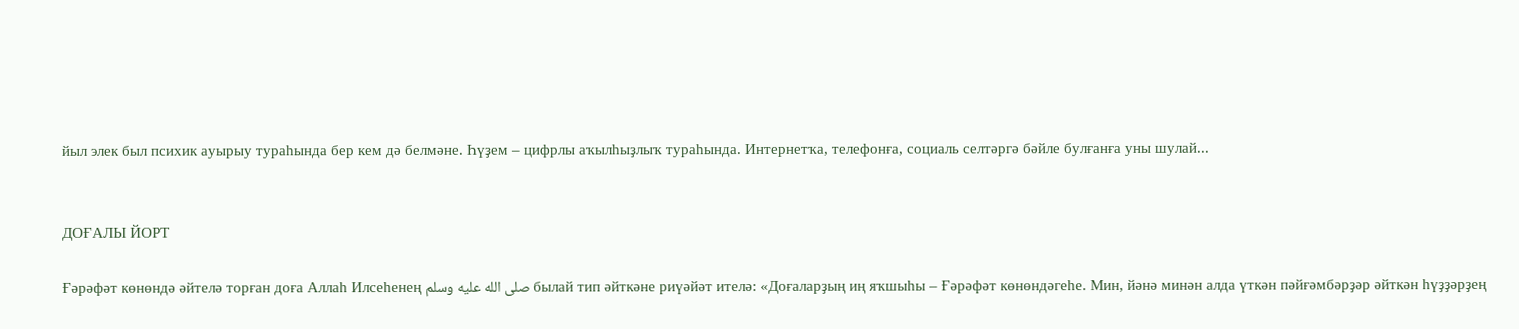йыл элек был психик ауырыу тураһында бер кем дә белмәне. Һүҙем – цифрлы аҡылһыҙлыҡ тураһында. Интернетҡа, телефонға, социаль селтәргә бәйле булғанға уны шулай...


ДОҒАЛЫ ЙОРТ

Ғәрәфәт көнөндә әйтелә торған доға Аллаһ Илсеһенең صلى الله عليه وسلم былай тип әйткәне риүәйәт ителә: «Доғаларҙың иң яҡшыһы – Ғәрәфәт көнөндәгеһе. Мин, йәнә минән алда үткән пәйғәмбәрҙәр әйткән һүҙҙәрҙең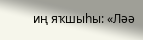иң яҡшыһы: «Ләә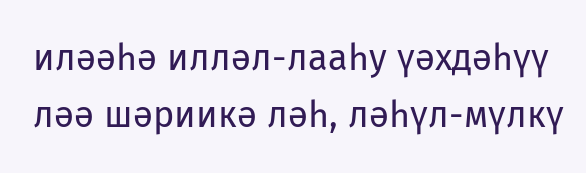иләәһә илләл-лааһу үәхдәһүү ләә шәриикә ләһ, ләһүл-мүлкү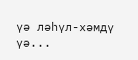үә ләһүл-хәмдү үә...